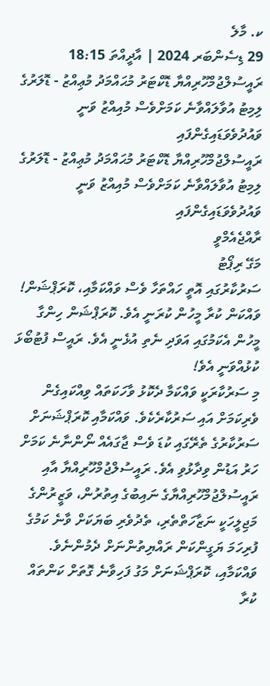ކ. މާލެ
29 ޑިސެންބަރ 2024 | އާދީއްތަ 18:15
ރައީސުލްޖުމްހޫރިއްޔާ ޑޮކްޓަރު މުޙައްމަދު މުޢިއްޒު - ޑޮލަރުގެ ލިމިޓު އުވާލައްވާނެ ކަމަށްވެސް މުއިއްޒު ވަނީ ވައުދުވެވަޑައިގެންފައި
ރައީސުލްޖުމްހޫރިއްޔާ ޑޮކްޓަރު މުޙައްމަދު މުޢިއްޒު - ޑޮލަރުގެ ލިމިޓު އުވާލައްވާނެ ކަމަށްވެސް މުއިއްޒު ވަނީ ވައުދުވެވަޑައިގެންފައި
ރާއްޖެއެމްވީ
މަގޭ ރިޕޯޓު
ސަރުކާރުގައި އޮތީ ހައްތަހާ ވެސް ވައްކަމާއި، ކޮރަޕްޝަން!
ވައްކަން ކުރާ މީހުން ކުރަނީ އެވެ. ކޮރަޕްޝަން ހިންގާ މީހުން އެކަމުގައި އަވަދި ނެތި އުޅެނީ އެވެ. ރައީސް ފުޓުބޯޅަ ކުޅުއްވަނީ އެވެ!
މި ސަރުކާރަކީ ވައްކަމާ ދެކޮޅު ވާހަކަތައް ވިއްކައިގެން ވެރިކަމަށް އައި ސަރުކާރެކެވެ. ވައްކަމާއި ކޮރަޕްޝަނަށް ސަރުކާރުގެ ތެރޭގައި ކުޑަ ވެސް ޖާގައެއް ނޯންނާނެ ކަމަށް ހަރު އަޑުން ވިދާޅުވި އެވެ. ރައީސުލްޖުމްހޫރިއްޔާ އާއި ރައީސުލްޖުމްހޫރިއްޔާގެ ނައިބުގެ އިތުރުން، ވަޒީރުންގެ މަޖިލީހަކީ ނަޒާހަތްތެރި، ތެދުވެރި ބަޔަކަށް ވާނެ ކަމުގެ ފުރިހަމަ ޔަގީންކަން ރައްޔިތުންނަށް ދެމުންނެވެ. ވައްކަމާއި، ކޮރަޕްޝަނަށް މަގު ފަހިވާނެ ގޮތަށް ކަންތައް ކުރާ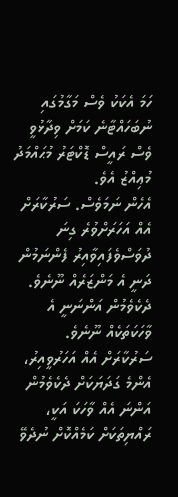ހަމަ އެކަކު ވެސް މަގާމުގައި ނުބަހައްޓާނެ ކަމަށް ވިދާޅުވީ ވެސް ރައީސް ޑޮކްޓަރު މުޙައްމަދު މުޢިއްޒު އެވެ.
އެހެން ނަމަވެސް. ސަރުކާރަށް އެއް އަހަރަށްވުރެ ގިނަ ދުވަސްވެފައިވާއިރު ފެންނަމުން ދަނީ އެ މަންޒަރެއް ނޫނެވެ. ދެކެވެމުން އަންނަނީ އެ ވާހަކަތަކެއް ނޫނެވެ. ސަރުކާރަށް އެއް އަހަރުވީއިރު، އެންމެ ގަދަޔަކަށް ދެކެވެމުން އަންނަ އެއް ވާހަކަ އަކީ، ރައްޔިތަކަށް ކަމެއްކޮށް ނުދެވޭ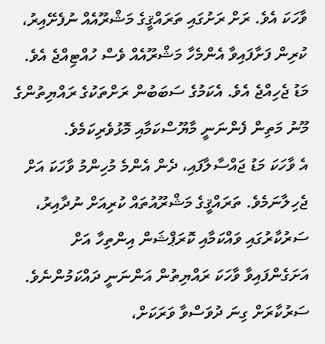ވާހަކަ އެވެ. ރަށް ރަށުގައި ތަރައްޤީގެ މަޝްރޫއެއް ނުފެށޭއިރު، ކުރިން ފަށާފައިވާ އެންމެހާ މަޝްރޫއެއް ވެސް ހުއްޓިއްޖެ އެވެ. މަޑު ޖެހިއްޖެ އެވެ. އެކަމުގެ ސަބަބުން ރަށްތަކުގެ ރައްޔިތުންގެ މޫނު މަތިން ފެންނަނީ މާޔޫސްކަމާއި މޮޅުވެރިކަމެވެ.
އެ ވާހަކަ މަޑު ޖައްސާލާފައި، ދެން އެންމެ މުހިންމު ވާހަކަ އަށް ޖެހިލާނަމެވެ. ތަރައްޤީގެ މަޝްރޫއުތައް ކުރިއަށް ނުދާއިރު، ސަރުކާރުގައި ވައްކަމާއި ކޮރަޕްޝަން އިންތިހާ އަށް އަށަގެންފައިވާ ވާހަކަ ރައްޔިތުން އަންނަނީ ދައްކަމުންނެވެ. ސަރުކާރަށް ގިނަ ދުވަސްވާ ވަރަކަށް،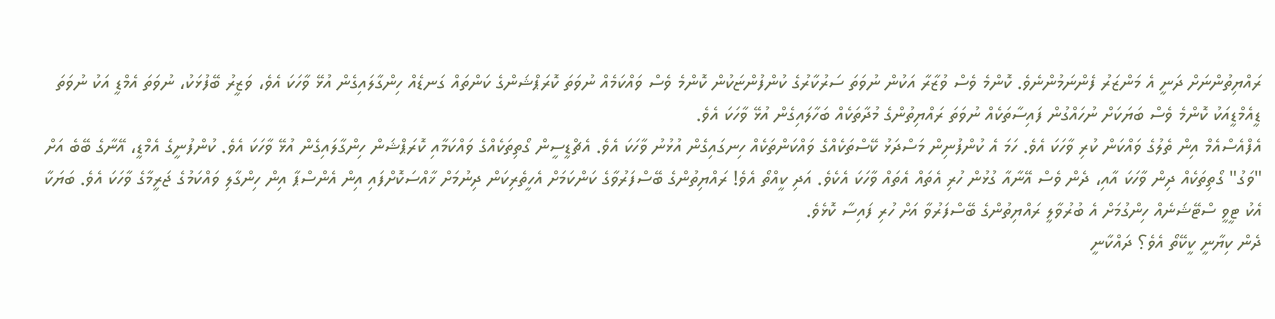ރައްޔިތުންނަށް ދަނީ އެ މަންޒަރު ފެންނަމުންނެވެ. ކޮންމެ ވެސް ވުޒާރާ އަކުން ނުވަތަ ސަރުކާރުގެ ކުންފުންޏަކުން ކޮންމެ ވެސް ވައްކަމެއް ނުވަތަ ކޮރަޕްޝަންގެ ކަންތައް ގަނޑެއް ހިންގާލައިގެން އުޅޭ ވާހަކަ އެވެ، ވަޒީރު ބޭފުޅަކު، ނުވަތަ އެމްޑީ އަކު ނުވަތަ ޑީއެމްޑީއަކު ކޮންމެ ވެސް ބަޔަކަށް ނުހައްގުން ފައިސާތަކެއް ނުވަތަ ރައްޔިތުންގެ މުދާތަކެއް ބަހާލައިގެން އުޅޭ ވާހަކަ އެވެ.
އެފްއެސްއެމް އިން ތެލުގެ ވައްކަން ކުރި ވާހަކަ އެވެ. ހަމަ އެ ކުންފުނިން މަސްދަޅު ކޭސްތަކެއްގެ ވައްކަންތަކެއް ހިނގައިގެން އުޅުނު ވާހަކަ އެވެ. އެޗްޑީސީން ގޯތިތަކެއްގެ ވައްކަމާއި ކޮރަޕްޝަން ހިންގާލައިގެން އުޅޭ ވާހަކަ އެވެ. ކުންފުނީގެ އެމްޑީ، އޭނާގެ ބޭބެ އަށް "ވަގު" ގޯތިތަކެއް ދިން ވާހަކަ އާއި، ދެން ވެސް އޭނާއާ ގުޅުން ހުރި އެތައް އެތައް ވާހަކަ އެކެވެ. އަދި ކީއްތޯ އެވެ! ރައްޔިތުންގެ ބޭސްފަރުވާގެ ކަންކަމަށް އެހީތެރިކަން ދިނުމަށް ޚާއްސަކޮށްފައި އިން އެންސްޕާ އިން ހިންގާލި ވައްކަމުގެ ޖަރީމާގެ ވާހަކަ އެވެ. ބަޔަކާ އެކު ޓީވީ ސްޓޭޝަނެއް ހިންގުމަށް އެ ބުރުވާލީ ރައްޔިތުންގެ ބޭސްފަރުވާ އަށް ހުރި ފައިސާ ކޮޅެވެ.
ދެން ކިޔާނީ ކީކޭތޯ އެވެ؟ ދައްކާނީ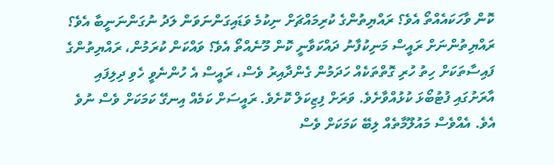ކޮން ވާހަކައެއްތޯ އެވެ؟ ރައްޔިތުންގެ ކުރިމައްޗަށް ނިކުމެ ވަޑައިގަންނަވަން ލަދު ނުގަންނަނީބާ އެވެ؟ ރައްޔިތުންނަށް ރައީސް މަނިކުފާނު ދައްކަވާނީ ކޮން މޫނެއްތޯ އެވެ؟ ވައްކަން ކުރަމުން، ރައްޔިތުންގެ ފައިސާތަކަށް ހިތު ހުރި ގޮތްތަކެއް ހަދަމުން ގެންދާއިރު ވެސް، ރައީސް އެ ހުންނެވީ ހެވި ދިލިފައި އާރަށުގައި ފުޓުބޯޅަ ކުޅުއްވާށެވެ. ވަރަށް ފިޒިކަލް ކޮށެވެ. ރައީސަށް ކަމެއް އިނގޭ ކަމަކަށް ވެސް ނުވެ އެވެ. އެއްވެސް މައުލޫމާތެއް ލިބޭ ކަމަކަށް ވެސް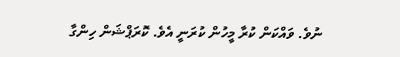ނުވެ. ވައްކަން ކުރާ މީހުން ކުރަނީ އެވެ. ކޮރަޕްޝަން ހިންގާ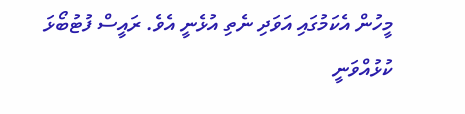މީހުން އެކަމުގައި އަވަދި ނެތި އުޅެނީ އެވެ. ރައީސް ފުޓުބޯޅަ ކުޅުއްވަނީ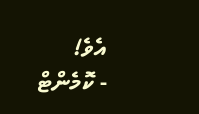އެވެ!
- ކޮމެންޓް